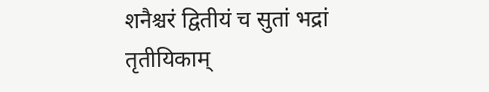शनैश्चरं द्वितीयं च सुतां भद्रां तृतीयिकाम्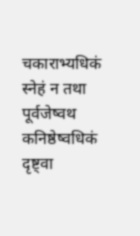चकाराभ्यधिकं स्नेहं न तथा पूर्वजेष्वथ
कनिष्ठेष्वधिकं दृष्ट्वा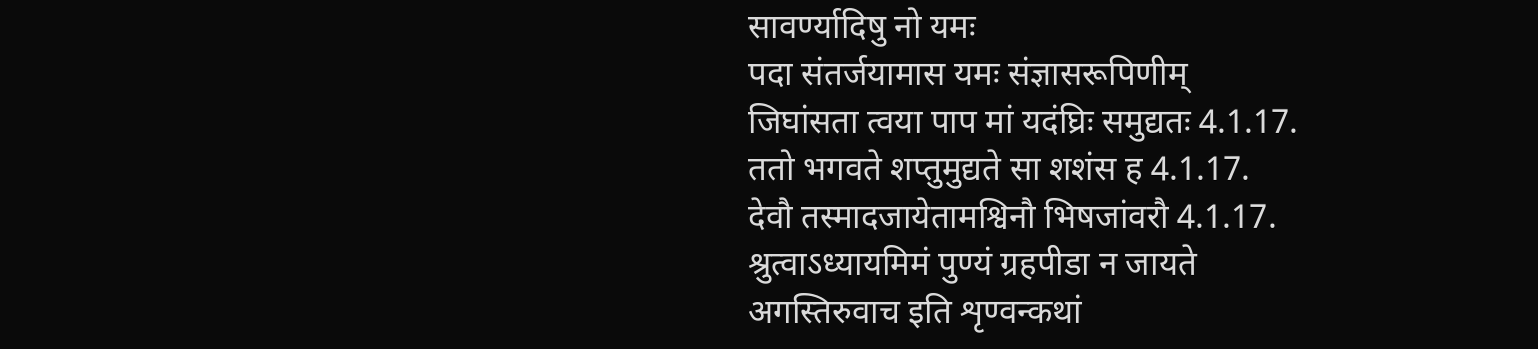सावर्ण्यादिषु नो यमः
पदा संतर्जयामास यमः संज्ञासरूपिणीम्
जिघांसता त्वया पाप मां यदंघ्रिः समुद्यतः 4.1.17.
ततो भगवते शप्तुमुद्यते सा शशंस ह 4.1.17.
देवौ तस्मादजायेतामश्विनौ भिषजांवरौ 4.1.17.
श्रुत्वाऽध्यायमिमं पुण्यं ग्रहपीडा न जायते
अगस्तिरुवाच इति शृण्वन्कथां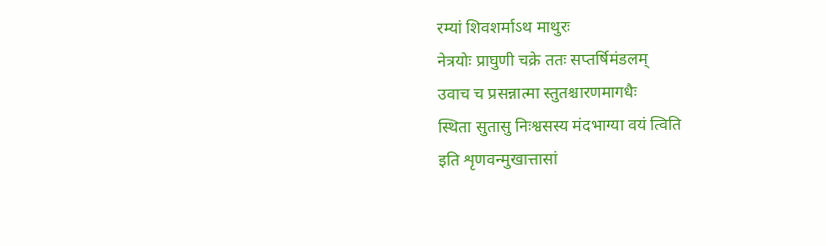रम्यां शिवशर्माऽथ माथुरः
नेत्रयोः प्राघुणी चक्रे ततः सप्तर्षिमंडलम्
उवाच च प्रसन्नात्मा स्तुतश्चारणमागधैः
स्थिता सुतासु निःश्वसस्य मंदभाग्या वयं त्विति
इति शृणवन्मुखात्तासां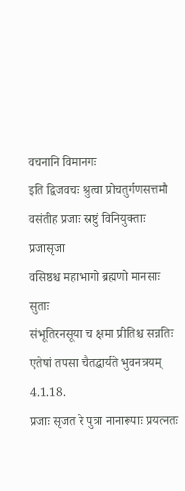वचनानि विमानगः
इति द्विजवचः श्रुत्वा प्रोचतुर्गणसत्तमौ
वसंतीह प्रजाः स्रष्टुं विनियुक्ताः प्रजासृजा
वसिष्ठश्च महाभागो ब्रह्मणो मानसाः सुताः
संभूतिरनसूया च क्षमा प्रीतिश्च सन्नतिः
एतेषां तपसा चैतद्धार्यते भुवनत्रयम् 4.1.18.
प्रजाः सृजत रे पुत्रा नानारूपाः प्रयत्नतः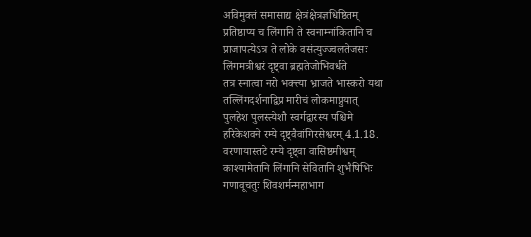अविमुक्तं समासाद्य क्षेत्रंक्षेत्रज्ञधिष्ठितम्
प्रतिष्ठाप्य च लिंगानि ते स्वनाम्नांकितानि च
प्राजापत्येऽत्र ते लोके वसंत्युज्ज्वलतेजसः
लिंगमत्रीश्वरं दृष्ट्वा ब्रह्मतेजोभिवर्धते
तत्र स्नात्वा नरो भक्त्त्या भ्राजते भास्करो यथा
तल्लिंगदर्शनाद्विप्र मारीचं लोकमाप्नुयात्
पुलहेश पुलस्त्येशौ स्वर्गद्वारस्य पश्चिमे
हरिकेशवने रम्ये दृष्ट्वैवांगिरसेश्वरम् 4.1.18.
वरणायास्तटे रम्ये दृष्ट्वा वासिष्ठमीश्वम्
काश्यामेतानि लिंगानि सेवितानि शुभैषिभिः
गणावूचतुः शिवशर्मन्महाभाग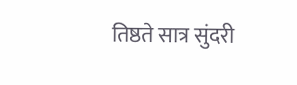तिष्ठते सात्र सुंदरी